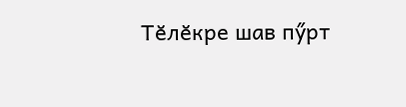Тӗлӗкре шав пӳрт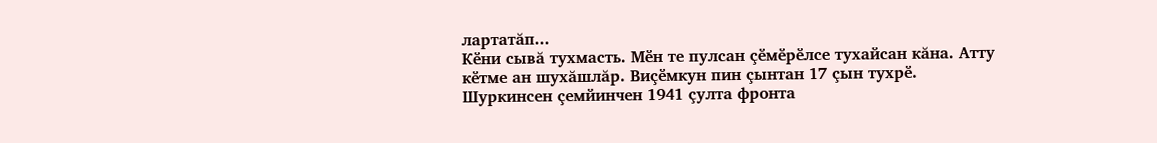лартатăп...
Кӗни сывă тухмасть. Мӗн те пулсан çӗмӗрӗлсе тухайсан кăна. Атту кӗтме ан шухăшлăр. Виçӗмкун пин çынтан 17 çын тухрӗ.
Шуркинсен çемйинчен 1941 çулта фронта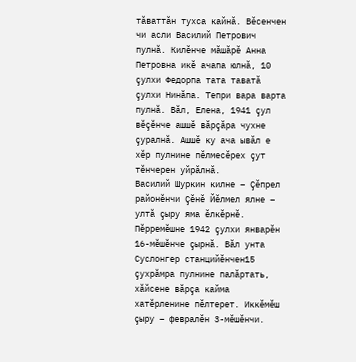тăваттăн тухса кайнă. Вӗсенчен чи асли Василий Петрович пулнă. Килӗнче мăшăрӗ Анна Петровна икӗ ачапа юлнă, 10 çулхи Федорпа тата таватă çулхи Нинăпа. Тепри вара варта пулнă. Вăл, Елена, 1941 çул вӗçӗнче ашшӗ вăрçăра чухне çуралнă. Ашшӗ ку ача ывăл е хӗр пулнине пӗлмесӗрех çут тӗнчерен уйрăлнă.
Василий Шуркин килне – Çӗпрел районӗнчи Çӗнӗ Йӗлмел ялне – ултă çыру яма ӗлкӗрнӗ. Пӗрремӗшне 1942 çулхи январӗн 16-мӗшӗнче çырнă. Вăл унта Суслонгер станцийӗнчен15 çухрăмра пулнине палăртать, хăйсене вăрçа кайма хатӗрленине пӗлтерет. Иккӗмӗш çыру – февралӗн 3-мӗшӗнчи.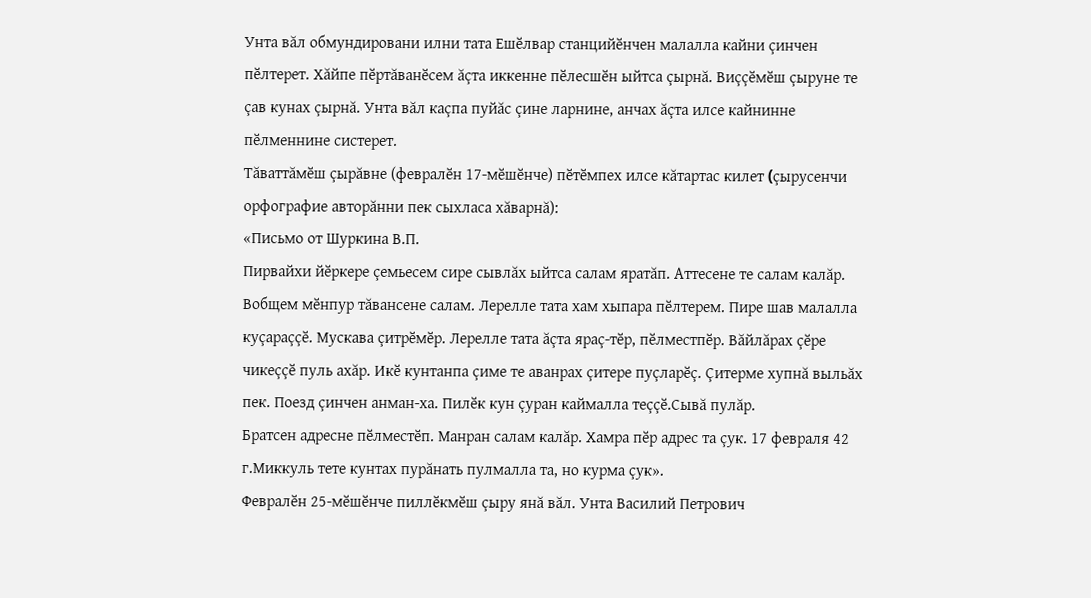Унта вăл обмундировани илни тата Ешӗлвар станцийӗнчен малалла кайни çинчен пӗлтерет. Хăйпе пӗртăванӗсем ăçта иккенне пӗлесшӗн ыйтса çырнă. Виççӗмӗш çыруне те çав кунах çырнă. Унта вăл каçпа пуйăс çине ларнине, анчах ăçта илсе кайнинне пӗлменнине систерет.
Тăваттăмӗш çырăвне (февралӗн 17-мӗшӗнче) пӗтӗмпех илсе кăтартас килет (çырусенчи орфографие авторăнни пек сыхласа хăварнă):
«Письмо от Шуркина В.П.
Пирвайхи йӗркере çемьесем сире сывлăх ыйтса салам яратăп. Аттесене те салам калăр. Вобщем мӗнпур тăвансене салам. Лерелле тата хам хыпара пӗлтерем. Пире шав малалла куçараççӗ. Мускава çитрӗмӗр. Лерелле тата ăçта яраç-тӗр, пӗлместпӗр. Вăйлăрах çӗре чикеççӗ пуль ахăр. Икӗ кунтанпа çиме те аванрах çитере пуçларӗç. Çитерме хупнă выльăх пек. Поезд çинчен анман-ха. Пилӗк кун çуран каймалла теççӗ.Сывă пулăр.
Братсен адресне пӗлместӗп. Манран салам калăр. Хамра пӗр адрес та çук. 17 февраля 42 г.Миккуль тете кунтах пурăнать пулмалла та, но курма çук».
Февралӗн 25-мӗшӗнче пиллӗкмӗш çыру янă вăл. Унта Василий Петрович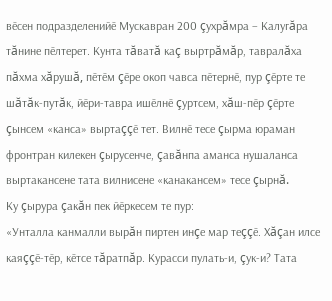вӗсен подразделенийӗ Мускавран 200 çухрăмра – Калугăра тăнине пӗлтерет. Кунта тăватă каç выртрăмăр, тавралăха пăхма хăрушă, пӗтӗм çӗре окоп чавса пӗтернӗ, пур çӗрте те шăтăк-путăк, йӗри-тавра ишӗлнӗ çуртсем, хăш-пӗр çӗрте çынсем «канса» выртаççӗ тет. Вилнӗ тесе çырма юраман фронтран килекен çырусенче, çавăнпа аманса нушаланса выртакансене тата вилнисене «канакансем» тесе çырнă.
Ку çырура çакăн пек йӗркесем те пур:
«Унталла канмалли вырăн пиртен инçе мар теççӗ. Хăçан илсе каяççӗ-тӗр, кӗтсе тăратпăр. Курасси пулать-и, çук-и? Тата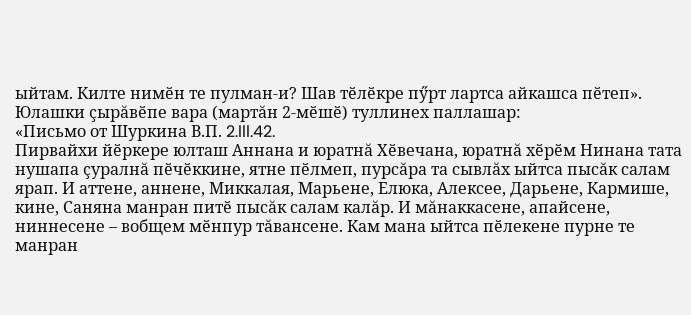ыйтам. Килте нимӗн те пулман-и? Шав тӗлӗкре пӳрт лартса айкашса пӗтеп».
Юлашки çырăвӗпе вара (мартăн 2-мӗшӗ) туллинех паллашар:
«Письмо от Шуркина В.П. 2.lll.42.
Пирвайхи йӗркере юлташ Аннана и юратнă Хӗвечана, юратнă хӗрӗм Нинана тата нушапа çуралнă пӗчӗккине, ятне пӗлмеп, пурсăра та сывлăх ыйтса пысăк салам ярап. И аттене, аннене, Миккалая, Марьене, Елюка, Алексее, Дарьене, Кармише, кине, Саняна манран питӗ пысăк салам калăр. И мăнаккасене, апайсене, ниннесене – вобщем мӗнпур тăвансене. Кам мана ыйтса пӗлекене пурне те манран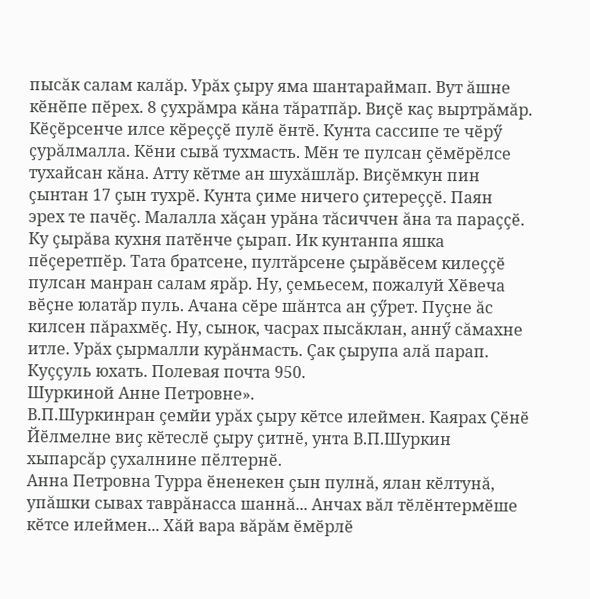пысăк салам калăр. Урăх çыру яма шантараймап. Вут ăшне кӗнӗпе пӗрех. 8 çухрăмра кăна тăратпăр. Виçӗ каç выртрăмăр. Кӗçӗрсенче илсе кӗреççӗ пулӗ ӗнтӗ. Кунта сассипе те чӗрӳ çурăлмалла. Кӗни сывă тухмасть. Мӗн те пулсан çӗмӗрӗлсе тухайсан кăна. Атту кӗтме ан шухăшлăр. Виçӗмкун пин çынтан 17 çын тухрӗ. Кунта çиме ничего çитереççӗ. Паян эрех те пачӗç. Малалла хăçан урăна тăсиччен ăна та параççӗ. Ку çырăва кухня патӗнче çырап. Ик кунтанпа яшка пӗçеретпӗр. Тата братсене, пултăрсене çырăвӗсем килеççӗ пулсан манран салам ярăр. Ну, çемьесем, пожалуй Хӗвеча вӗçне юлатăр пуль. Ачана сӗре шăнтса ан çӳрет. Пуçне ăс килсен пăрахмӗç. Ну, сынок, часрах пысăклан, аннӳ сăмахне итле. Урăх çырмалли курăнмасть. Çак çырупа алă парап. Куççуль юхать. Полевая почта 950.
Шуркиной Анне Петровне».
В.П.Шуркинран çемйи урăх çыру кӗтсе илеймен. Каярах Çӗнӗ Йӗлмелне виç кӗтеслӗ çыру çитнӗ, унта В.П.Шуркин хыпарсăр çухалнине пӗлтернӗ.
Анна Петровна Турра ӗненекен çын пулнă, ялан кӗлтунă, упăшки сывах таврăнасса шаннă... Анчах вăл тӗлӗнтермӗше кӗтсе илеймен... Хăй вара вăрăм ӗмӗрлӗ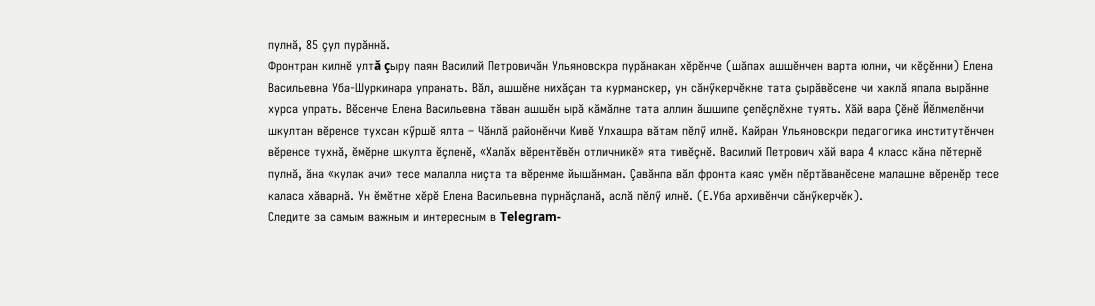пулнă, 85 çул пурăннă.
Фронтран килнӗ ултă çыру паян Василий Петровичăн Ульяновскра пурăнакан хӗрӗнче (шăпах ашшӗнчен варта юлни, чи кӗçӗнни) Елена Васильевна Уба-Шуркинара упранать. Вăл, ашшӗне нихăçан та курманскер, ун сăнӳкерчӗкне тата çырăвӗсене чи хаклă япала вырăнне хурса упрать. Вӗсенче Елена Васильевна тăван ашшӗн ырă кăмăлне тата аллин ăшшипе çепӗçлӗхне туять. Хăй вара Çӗнӗ Йӗлмелӗнчи шкултан вӗренсе тухсан кӳршӗ ялта – Чăнлă районӗнчи Кивӗ Улхашра вăтам пӗлӳ илнӗ. Кайран Ульяновскри педагогика институтӗнчен вӗренсе тухнă, ӗмӗрне шкулта ӗçленӗ, «Халăх вӗрентӗвӗн отличникӗ» ята тивӗçнӗ. Василий Петрович хăй вара 4 класс кăна пӗтернӗ пулнă, ăна «кулак ачи» тесе малалла ниçта та вӗренме йышăнман. Çавăнпа вăл фронта каяс умӗн пӗртăванӗсене малашне вӗренӗр тесе каласа хăварнă. Ун ӗмӗтне хӗрӗ Елена Васильевна пурнăçланă, аслă пӗлӳ илнӗ. (Е.Уба архивӗнчи сăнӳкерчӗк).
Следите за самым важным и интересным в Telegram-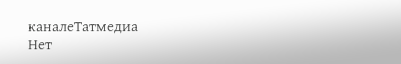каналеТатмедиа
Нет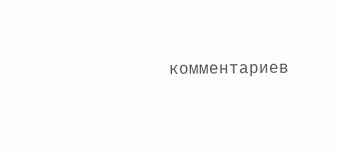комментариев